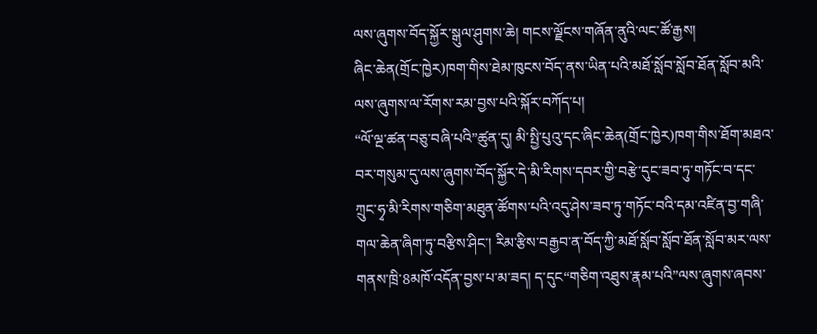ལས་ཞུགས་བོད་སྐྱོར་སྒུལ་ཤུགས་ཆེ། གངས་ལྗོངས་གཞོན་ནུའི་ལང་ཚོ་རྒྱས།
ཞིང་ཆེན(གྲོང་ཁྱེར)ཁག་གིས་ཐེམ་ཁུངས་བོད་ནས་ཡིན་པའི་མཐོ་སློབ་སློབ་ཐོན་སློབ་མའི་ལས་ཞུགས་ལ་རོགས་རམ་བྱས་པའི་སྐོར་བཀོད་པ།
“ལོ་ལྔ་ཚན་བཅུ་བཞི་པའི”ཚུན་དུ། མི་སྤྱི་པུའུ་དང་ཞིང་ཆེན(གྲོང་ཁྱེར)ཁག་གིས་ཐོག་མཐའ་བར་གསུམ་དུ་ལས་ཞུགས་བོད་སྐྱོར་དེ་མི་རིགས་དབར་གྱི་བརྩེ་དུང་ཟབ་ཏུ་གཏོང་བ་དང་ཀྲུང་ཧྭ་མི་རིགས་གཅིག་མཐུན་ཚོགས་པའི་འདུ་ཤེས་ཟབ་ཏུ་གཏོང་བའི་དམ་འཛིན་བྱ་གཞི་གལ་ཆེན་ཞིག་ཏུ་བརྩིས་ཤིང་། རིམ་རྩིས་བརྒྱབ་ན་བོད་ཀྱི་མཐོ་སློབ་སློབ་ཐོན་སློབ་མར་ལས་གནས་ཁྲི་8མཁོ་འདོན་བྱས་པ་མ་ཟད། ད་དུང“གཅིག་འཐུས་རྣམ་པའི”ལས་ཞུགས་ཞབས་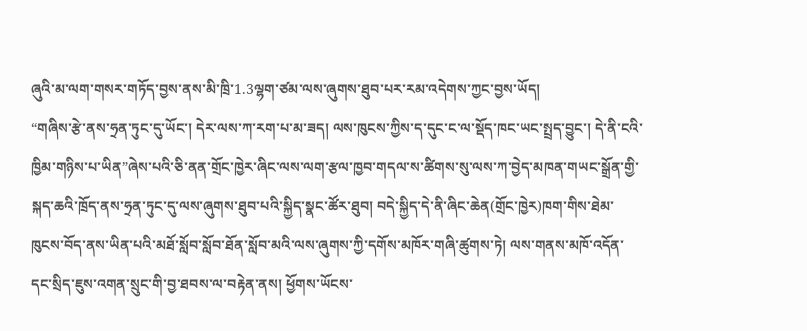ཞུའི་མ་ལག་གསར་གཏོད་བྱས་ནས་མི་ཁྲི་1.3ལྷག་ཙམ་ལས་ཞུགས་ཐུབ་པར་རམ་འདེགས་ཀྱང་བྱས་ཡོད།
“གཞིས་རྩེ་ནས་ཧྲན་ཏུང་དུ་ཡོང་། དེར་ལས་ཀ་རག་པ་མ་ཟད། ལས་ཁུངས་ཀྱིས་ད་དུང་ང་ལ་སྡོད་ཁང་ཡང་སྤྲད་བྱུང་། དེ་ནི་ངའི་ཁྱིམ་གཉིས་པ་ཡིན”ཞེས་པའི་ཅི་ནན་གྲོང་ཁྱེར་ཞིང་ལས་ལག་རྩལ་ཁྱབ་གདལ་ས་ཚིགས་སུ་ལས་ཀ་བྱེད་མཁན་གཡང་སྒྲོན་གྱི་སྐད་ཆའི་ཁྲོད་ནས་ཧྲན་ཏུང་དུ་ལས་ཞུགས་ཐུབ་པའི་སྐྱིད་སྣང་ཚོར་ཐུབ། བདེ་སྐྱིད་དེ་ནི་ཞིང་ཆེན(གྲོང་ཁྱེར)ཁག་གིས་ཐེམ་ཁུངས་བོད་ནས་ཡིན་པའི་མཐོ་སློབ་སློབ་ཐོན་སློབ་མའི་ལས་ཞུགས་ཀྱི་དགོས་མཁོར་གཞི་ཚུགས་ཏེ། ལས་གནས་མཁོ་འདོན་དང་སྲིད་ཇུས་འགན་སྲུང་གི་བྱ་ཐབས་ལ་བརྟེན་ནས། ཕྱོགས་ཡོངས་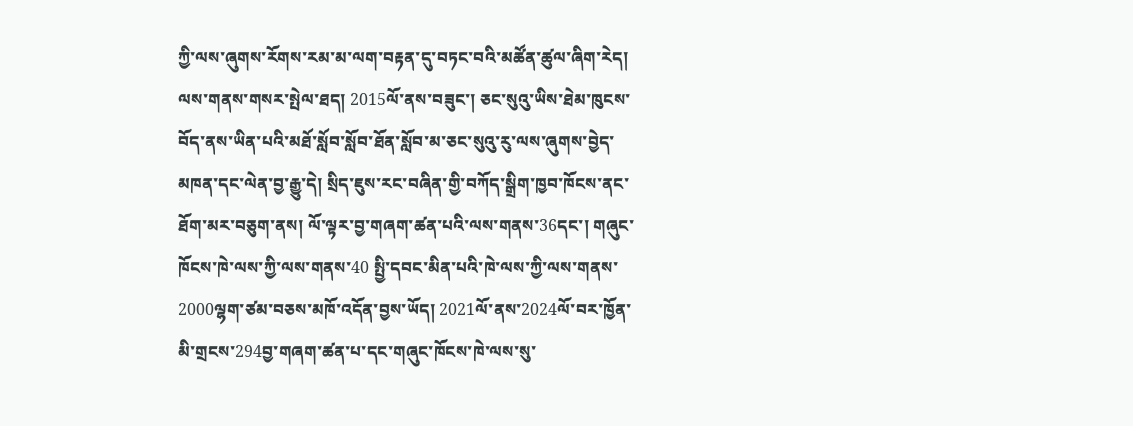ཀྱི་ལས་ཞུགས་རོགས་རམ་མ་ལག་བརྟན་དུ་བཏང་བའི་མཚོན་ཚུལ་ཞིག་རེད།
ལས་གནས་གསར་སྤེལ་ཐད། 2015ལོ་ནས་བཟུང་། ཅང་སུའུ་ཡིས་ཐེམ་ཁུངས་བོད་ནས་ཡིན་པའི་མཐོ་སློབ་སློབ་ཐོན་སློབ་མ་ཅང་སུའུ་རུ་ལས་ཞུགས་བྱེད་མཁན་དང་ལེན་བྱ་རྒྱུ་དེ། སྲིད་ཇུས་རང་བཞིན་གྱི་བཀོད་སྒྲིག་ཁྱབ་ཁོངས་ནང་ཐོག་མར་བཅུག་ནས། ལོ་ལྟར་བྱ་གཞག་ཚན་པའི་ལས་གནས་36དང་། གཞུང་ཁོངས་ཁེ་ལས་ཀྱི་ལས་གནས་40 སྤྱི་དབང་མིན་པའི་ཁེ་ལས་ཀྱི་ལས་གནས་2000ལྷག་ཙམ་བཅས་མཁོ་འདོན་བྱས་ཡོད། 2021ལོ་ནས་2024ལོ་བར་ཁྱོན་མི་གྲངས་294བྱ་གཞག་ཚན་པ་དང་གཞུང་ཁོངས་ཁེ་ལས་སུ་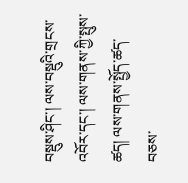བསྡུས་ཤིང་། ལས་བསྡུའི་གྲངས་འབོར་དང་། ལས་གནས་ཀྱི་སྤུས་ཚད། ལས་གནས་སྤྱོད་ཚད་བཅས་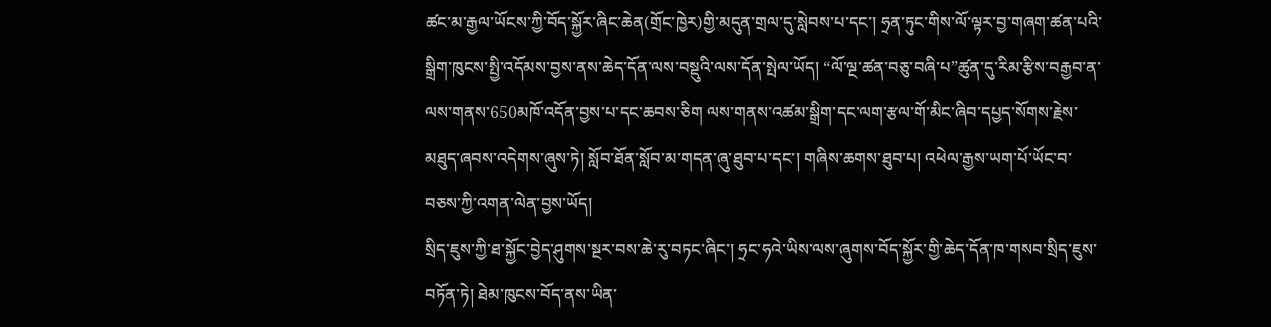ཚང་མ་རྒྱལ་ཡོངས་ཀྱི་བོད་སྐྱོར་ཞིང་ཆེན(གྲོང་ཁྱེར)གྱི་མདུན་གྲལ་དུ་སླེབས་པ་དང་། ཧྲན་ཏུང་གིས་ལོ་ལྟར་བྱ་གཞག་ཚན་པའི་སྒྲིག་ཁུངས་སྤྱི་འདོམས་བྱས་ནས་ཆེད་དོན་ལས་བསྡུའི་ལས་དོན་སྤེལ་ཡོད། “ལོ་ལྔ་ཚན་བཅུ་བཞི་པ”ཚུན་དུ་རིམ་རྩིས་བརྒྱབ་ན་ལས་གནས་650མཁོ་འདོན་བྱས་པ་དང་ཆབས་ཅིག ལས་གནས་འཚམ་སྒྲིག་དང་ལག་རྩལ་གོ་མིང་ཞིབ་དཔྱད་སོགས་རྗེས་མཐུད་ཞབས་འདེགས་ཞུས་ཏེ། སློབ་ཐོན་སློབ་མ་གདན་ཞུ་ཐུབ་པ་དང་། གཞིས་ཆགས་ཐུབ་པ། འཕེལ་རྒྱས་ཡག་པོ་ཡོང་བ་བཅས་ཀྱི་འགན་ལེན་བྱས་ཡོད།
སྲིད་ཇུས་ཀྱི་ཐ་སྐྱོང་བྱེད་ཤུགས་སྔར་བས་ཆེ་རུ་བཏང་ཞིང་། ཧྲང་ཧའེ་ཡིས་ལས་ཞུགས་བོད་སྐྱོར་གྱི་ཆེད་དོན་ཁ་གསབ་སྲིད་ཇུས་བཏོན་ཏེ། ཐེམ་ཁུངས་བོད་ནས་ཡིན་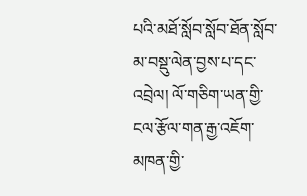པའི་མཐོ་སློབ་སློབ་ཐོན་སློབ་མ་བསྡུ་ལེན་བྱས་པ་དང་འབྲེལ། ལོ་གཅིག་ཡན་གྱི་ངལ་རྩོལ་གན་རྒྱ་འཇོག་མཁན་གྱི་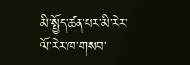མི་སྤྱོད་ཚན་པར་མི་རེར་ལོ་རེར་ཁ་གསབ་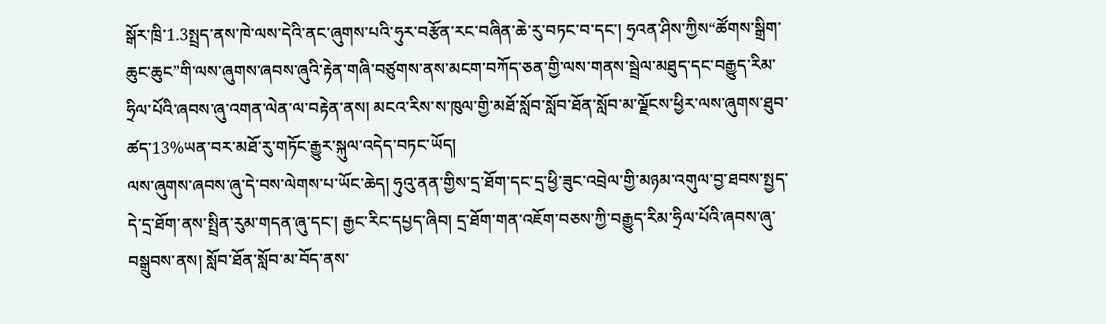སྒོར་ཁྲི་1.3སྤྲད་ནས་ཁེ་ལས་དེའི་ནང་ཞུགས་པའི་ཧུར་བརྩོན་རང་བཞིན་ཆེ་རུ་བཏང་བ་དང་། ཧྲའན་ཤིས་ཀྱིས“ཚོགས་སྒྲིག་ཆུང་ཆུང”གི་ལས་ཞུགས་ཞབས་ཞུའི་རྟེན་གཞི་བཙུགས་ནས་མངག་བཀོད་ཅན་གྱི་ལས་གནས་སྦྲེལ་མཐུད་དང་བརྒྱུད་རིམ་ཧྲིལ་པོའི་ཞབས་ཞུ་འགན་ལེན་ལ་བརྟེན་ནས། མངའ་རིས་ས་ཁུལ་གྱི་མཐོ་སློབ་སློབ་ཐོན་སློབ་མ་ལྗོངས་ཕྱིར་ལས་ཞུགས་ཐུབ་ཚད་13%ཡན་བར་མཐོ་རུ་གཏོང་རྒྱུར་སྐུལ་འདེད་བཏང་ཡོད།
ལས་ཞུགས་ཞབས་ཞུ་དེ་བས་ལེགས་པ་ཡོང་ཆེད། ཧུའུ་ནན་གྱིས་དྲ་ཐོག་དང་དྲ་ཕྱི་ཟུང་འབྲེལ་གྱི་མཉམ་འགུལ་བྱ་ཐབས་སྤྱད་དེ་དྲ་ཐོག་ནས་སྤྲིན་རུམ་གདན་ཞུ་དང་། རྒྱང་རིང་དཔྱད་ཞིབ། དྲ་ཐོག་གན་འཇོག་བཅས་ཀྱི་བརྒྱུད་རིམ་ཧྲིལ་པོའི་ཞབས་ཞུ་བསྒྲུབས་ནས། སློབ་ཐོན་སློབ་མ་བོད་ནས་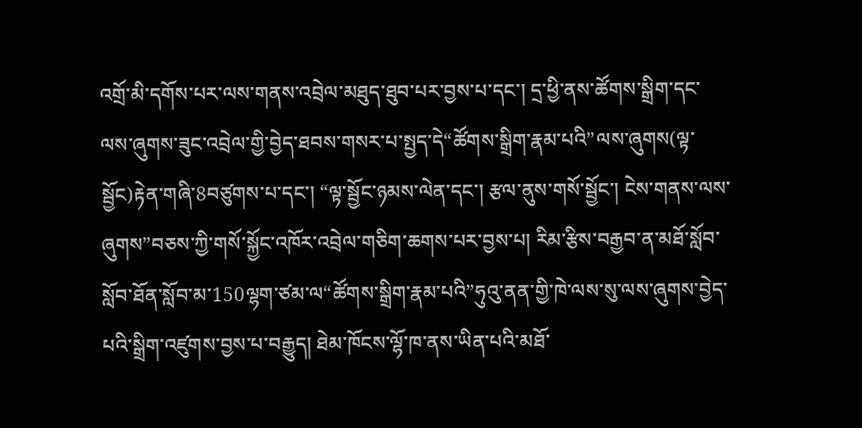འགྲོ་མི་དགོས་པར་ལས་གནས་འབྲེལ་མཐུད་ཐུབ་པར་བྱས་པ་དང་། དྲ་ཕྱི་ནས་ཚོགས་སྒྲིག་དང་ལས་ཞུགས་ཟུང་འབྲེལ་གྱི་བྱེད་ཐབས་གསར་པ་སྤྱད་དེ“ཚོགས་སྒྲིག་རྣམ་པའི”ལས་ཞུགས(ལྟ་སྦྱོང)རྟེན་གཞི་8བཙུགས་པ་དང་། “ལྟ་སྦྱོང་ཉམས་ལེན་དང་། རྩལ་ནུས་གསོ་སྦྱོང་། ངེས་གནས་ལས་ཞུགས”བཅས་ཀྱི་གསོ་སྐྱོང་འཁོར་འབྲེལ་གཅིག་ཆགས་པར་བྱས་པ། རིམ་རྩིས་བརྒྱབ་ན་མཐོ་སློབ་སློབ་ཐོན་སློབ་མ་150ལྷག་ཙམ་ལ“ཚོགས་སྒྲིག་རྣམ་པའི”ཧུའུ་ནན་གྱི་ཁེ་ལས་སུ་ལས་ཞུགས་བྱེད་པའི་སྒྲིག་འཛུགས་བྱས་པ་བརྒྱུད། ཐེམ་ཁོངས་ལྷོ་ཁ་ནས་ཡིན་པའི་མཐོ་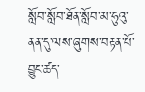སློབ་སློབ་ཐོན་སློབ་མ་ཧུའུ་ནན་དུ་ལས་ཞུགས་བརྟན་པོ་བྱུང་ཚད་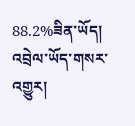88.2%ཟིན་ཡོད།
འབྲེལ་ཡོད་གསར་འགྱུར།